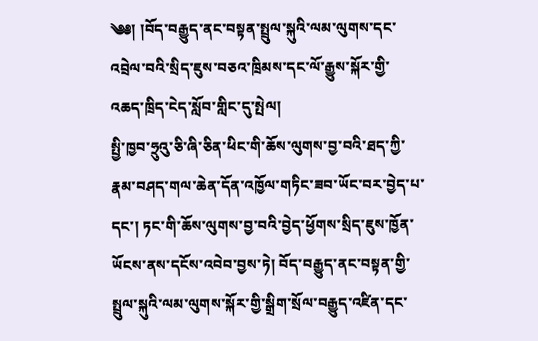༄༅། །བོད་བརྒྱུད་ནང་བསྟན་སྤྲུལ་སྐུའི་ལམ་ལུགས་དང་འབྲེལ་བའི་སྲིད་ཇུས་བཅའ་ཁྲིམས་དང་ལོ་རྒྱུས་སྐོར་གྱི་འཆད་ཁྲིད་ངེད་སློབ་གླིང་དུ་སྤེལ།
སྤྱི་ཁྱབ་ཧྲུའུ་ཅི་ཞི་ཅིན་ཕིང་གི་ཆོས་ལུགས་བྱ་བའི་ཐད་ཀྱི་རྣམ་བཤད་གལ་ཆེན་དོན་འཁྱོལ་གཏིང་ཟབ་ཡོང་བར་བྱེད་པ་དང་། ཏང་གི་ཆོས་ལུགས་བྱ་བའི་བྱེད་ཕྱོགས་སྲིད་ཇུས་ཁྱོན་ཡོངས་ནས་དངོས་འབེབ་བྱས་ཏེ། བོད་བརྒྱུད་ནང་བསྟན་གྱི་སྤྲུལ་སྐུའི་ལམ་ལུགས་སྐོར་གྱི་སྒྲིག་སྲོལ་བརྒྱུད་འཛིན་དང་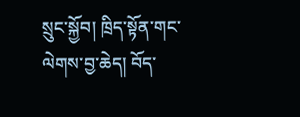སྲུང་སྐྱོབ། ཁྲིད་སྟོན་གང་ལེགས་བྱ་ཆེད། བོད་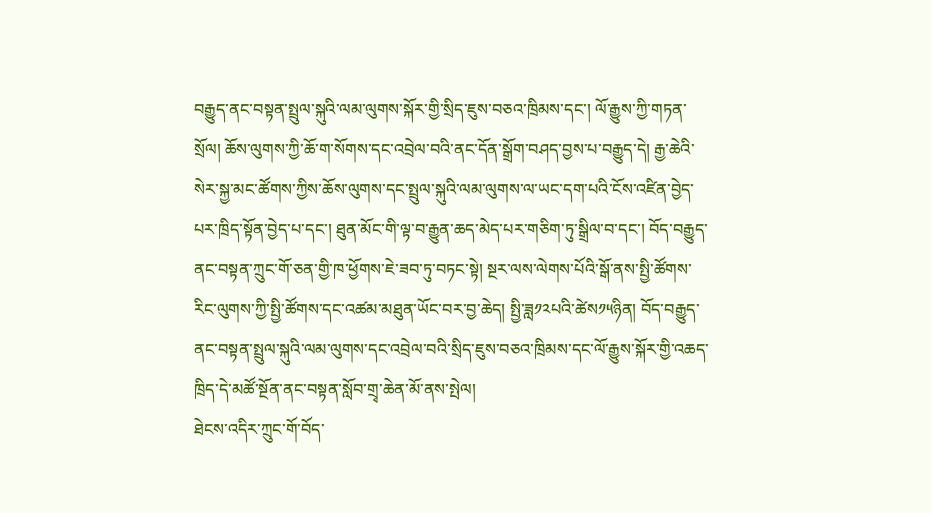བརྒྱུད་ནང་བསྟན་སྤྲུལ་སྐུའི་ལམ་ལུགས་སྐོར་གྱི་སྲིད་ཇུས་བཅའ་ཁྲིམས་དང་། ལོ་རྒྱུས་ཀྱི་གཏན་སྲོལ། ཆོས་ལུགས་ཀྱི་ཆོ་ག་སོགས་དང་འབྲེལ་བའི་ནང་དོན་སྒྲོག་བཤད་བྱས་པ་བརྒྱུད་དེ། རྒྱ་ཆེའི་སེར་སྐྱ་མང་ཚོགས་ཀྱིས་ཆོས་ལུགས་དང་སྤྲུལ་སྐུའི་ལམ་ལུགས་ལ་ཡང་དག་པའི་ངོས་འཛིན་བྱེད་པར་ཁྲིད་སྟོན་བྱེད་པ་དང་། ཐུན་མོང་གི་ལྟ་བ་རྒྱུན་ཆད་མེད་པར་གཅིག་ཏུ་སྒྲིལ་བ་དང་། བོད་བརྒྱུད་ནང་བསྟན་ཀྲུང་གོ་ཅན་གྱི་ཁ་ཕྱོགས་ཇེ་ཟབ་ཏུ་བཏང་སྟེ། སྔར་ལས་ལེགས་པོའི་སྒོ་ནས་སྤྱི་ཚོགས་རིང་ལུགས་ཀྱི་སྤྱི་ཚོགས་དང་འཚམ་མཐུན་ཡོང་བར་བྱ་ཆེད། སྤྱི་ཟླ༡༢པའི་ཚེས༡༥ཉིན། བོད་བརྒྱུད་ནང་བསྟན་སྤྲུལ་སྐུའི་ལམ་ལུགས་དང་འབྲེལ་བའི་སྲིད་ཇུས་བཅའ་ཁྲིམས་དང་ལོ་རྒྱུས་སྐོར་གྱི་འཆད་ཁྲིད་དེ་མཚོ་སྔོན་ནང་བསྟན་སློབ་གྲྭ་ཆེན་མོ་ནས་སྤེལ།
ཐེངས་འདིར་ཀྲུང་གོ་བོད་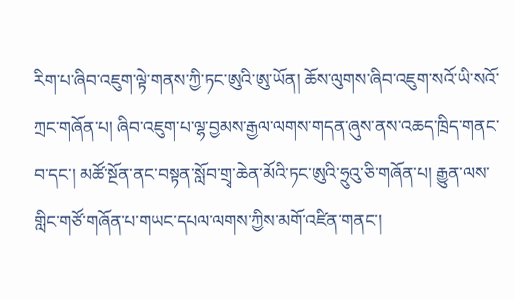རིག་པ་ཞིབ་འཇུག་ལྟེ་གནས་ཀྱི་ཏང་ཨུའི་ཨུ་ཡོན། ཆོས་ལུགས་ཞིབ་འཇུག་སའོ་ཡི་སའོ་ཀྲང་གཞོན་པ། ཞིབ་འཇུག་པ་ལྷ་བྱམས་རྒྱལ་ལགས་གདན་ཞུས་ནས་འཆད་ཁྲིད་གནང་བ་དང་། མཚོ་སྔོན་ནང་བསྟན་སློབ་གྲྭ་ཆེན་མོའི་ཏང་ཨུའི་ཧྲུའུ་ཅི་གཞོན་པ། རྒྱུན་ལས་གླིང་གཙོ་གཞོན་པ་གཡང་དཔལ་ལགས་ཀྱིས་མགོ་འཛིན་གནང་།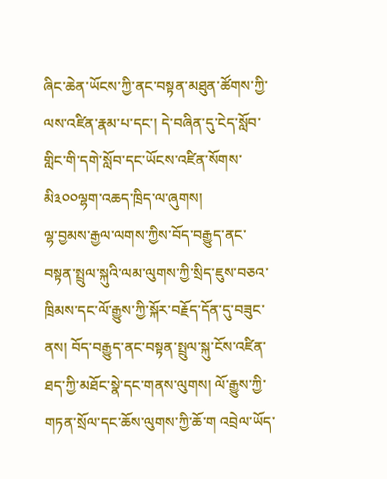ཞིང་ཆེན་ཡོངས་ཀྱི་ནང་བསྟན་མཐུན་ཚོགས་ཀྱི་ལས་འཛིན་རྣམ་པ་དང་། དེ་བཞིན་དུ་ངེད་སློབ་གླིང་གི་དགེ་སློབ་དང་ཡོངས་འཛིན་སོགས་མི༣༠༠ལྷག་འཆད་ཁྲིད་ལ་ཞུགས།
ལྷ་བྱམས་རྒྱལ་ལགས་ཀྱིས་བོད་བརྒྱུད་ནང་བསྟན་སྤྲུལ་སྐུའི་ལམ་ལུགས་ཀྱི་སྲིད་ཇུས་བཅའ་ཁྲིམས་དང་ལོ་རྒྱུས་ཀྱི་སྐོར་བརྗོད་དོན་དུ་བཟུང་ནས། བོད་བརྒྱུད་ནང་བསྟན་སྤྲུལ་སྐུ་ངོས་འཛིན་ཐད་ཀྱི་མཐོང་སྣེ་དང་གནས་ལུགས། ལོ་རྒྱུས་ཀྱི་གཏན་སྲོལ་དང་ཆོས་ལུགས་ཀྱི་ཆོ་ག འབྲེལ་ཡོད་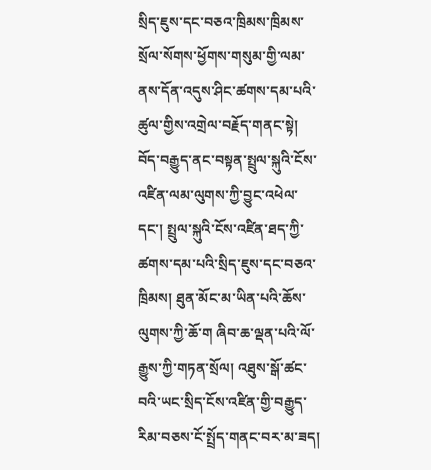སྲིད་ཇུས་དང་བཅའ་ཁྲིམས་ཁྲིམས་སྲོལ་སོགས་ཕྱོགས་གསུམ་གྱི་ལམ་ནས་དོན་འདུས་ཤིང་ཚགས་དམ་པའི་ཚུལ་གྱིས་འགྲེལ་བརྗོད་གནང་སྟེ། བོད་བརྒྱུད་ནང་བསྟན་སྤྲུལ་སྐུའི་ངོས་འཛིན་ལམ་ལུགས་ཀྱི་བྱུང་འཕེལ་དང་། སྤྲུལ་སྐུའི་ངོས་འཛིན་ཐད་ཀྱི་ཚགས་དམ་པའི་སྲིད་ཇུས་དང་བཅའ་ཁྲིམས། ཐུན་མོང་མ་ཡིན་པའི་ཆོས་ལུགས་ཀྱི་ཆོ་ག ཞིབ་ཆ་ལྡན་པའི་ལོ་རྒྱུས་ཀྱི་གཏན་སྲོལ། འཐུས་སྒོ་ཚང་བའི་ཡང་སྲིད་ངོས་འཛིན་གྱི་བརྒྱུད་རིམ་བཅས་ངོ་སྤྲོད་གནང་བར་མ་ཟད།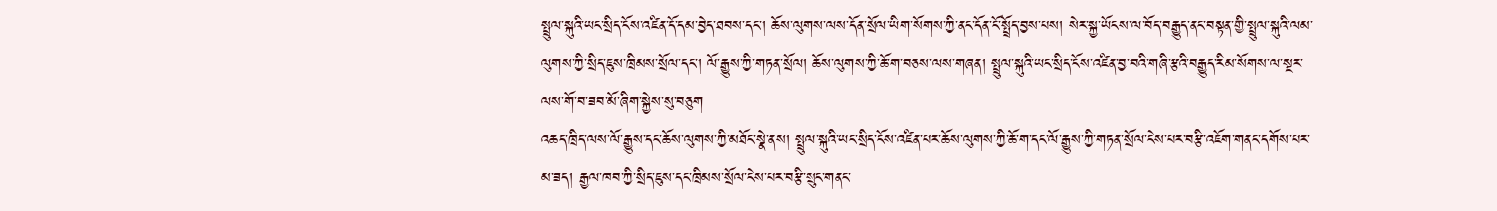སྤྲུལ་སྐུའི་ཡང་སྲིད་ངོས་འཛིན་དོ་དམ་བྱེད་ཐབས་དང་། ཆོས་ལུགས་ལས་དོན་སྲོལ་ཡིག་སོགས་ཀྱི་ནང་དོན་ངོ་སྤྲོད་བྱས་པས། སེར་སྐྱ་ཡོངས་ལ་བོད་བརྒྱུད་ནང་བསྟན་གྱི་སྤྲུལ་སྐུའི་ལམ་ལུགས་ཀྱི་སྲིད་ཇུས་ཁྲིམས་སྲོལ་དང་། ལོ་རྒྱུས་ཀྱི་གཏན་སྲོལ། ཆོས་ལུགས་ཀྱི་ཆོ་ག་བཅས་ལས་གཞན། སྤྲུལ་སྐུའི་ཡང་སྲིད་ངོས་འཛིན་བྱ་བའི་གཞི་རྩའི་བརྒྱུད་རིམ་སོགས་ལ་སྔར་ལས་གོ་བ་ཟབ་མོ་ཞིག་སྐྱེས་སུ་བཅུག
འཆད་ཁྲིད་ལས་ལོ་རྒྱུས་དང་ཆོས་ལུགས་ཀྱི་མཐོང་སྣེ་ནས། སྤྲུལ་སྐུའི་ཡང་སྲིད་ངོས་འཛིན་པར་ཆོས་ལུགས་ཀྱི་ཆོ་ག་དང་ལོ་རྒྱུས་ཀྱི་གཏན་སྲོལ་ངེས་པར་བརྩི་འཇོག་གནང་དགོས་པར་མ་ཟད། རྒྱལ་ཁབ་ཀྱི་སྲིད་ཇུས་དང་ཁྲིམས་སྲོལ་ངེས་པར་བརྩི་སྲུང་གནང་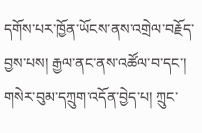དགོས་པར་ཁྱོན་ཡོངས་ནས་འགྲེལ་བརྗོད་བྱས་པས། རྒྱལ་ནང་ནས་འཚོལ་བ་དང་། གསེར་བུམ་དཀྲུག་འདོན་བྱེད་པ། ཀྲུང་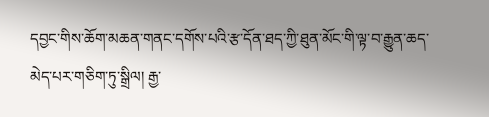དབྱང་གིས་ཆོག་མཆན་གནང་དགོས་པའི་རྩ་དོན་ཐད་ཀྱི་ཐུན་མོང་གི་ལྟ་བ་རྒྱུན་ཆད་མེད་པར་གཅིག་ཏུ་སྒྲིལ། རྒྱ་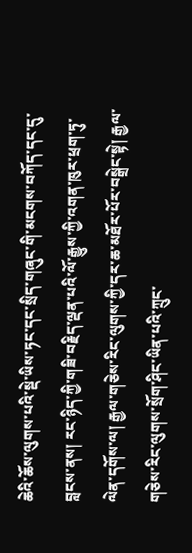ཆེའི་ཆོས་ལུགས་པའི་སྡེ་ཡིས་ཏང་དང་སྲིད་གཞུང་གི་མངགས་བཀོད་དང་དུ་བླངས་ནས། རང་ཉིད་ཀྱི་གཟི་བརྗིད་ལྡན་པའི་ལོ་རྒྱུས་ཀྱི་འགན་ཁུར་ཕྲག་ཏུ་ལེན་དགོས་ལ། རྒྱལ་གཅེས་རིང་ལུགས་ཀྱི་དར་ཆ་མཐོར་པོར་བསྒྲེང་སྟེ། རྒྱལ་གཅེས་རིང་ལུགས་སྲོག་ཤིང་ཡིན་པའི་ཀྲུང་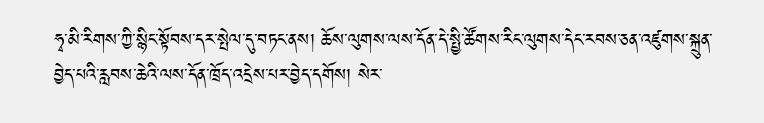ཧྭ་མི་རིགས་ཀྱི་སྙིང་སྟོབས་དར་སྤེལ་དུ་བཏང་ནས། ཆོས་ལུགས་ལས་དོན་དེ་སྤྱི་ཚོགས་རིང་ལུགས་དེང་རབས་ཅན་འཛུགས་སྐྲུན་བྱེད་པའི་རླབས་ཆེའི་ལས་དོན་ཁྲོད་འདྲེས་པར་བྱེད་དགོས། སེར་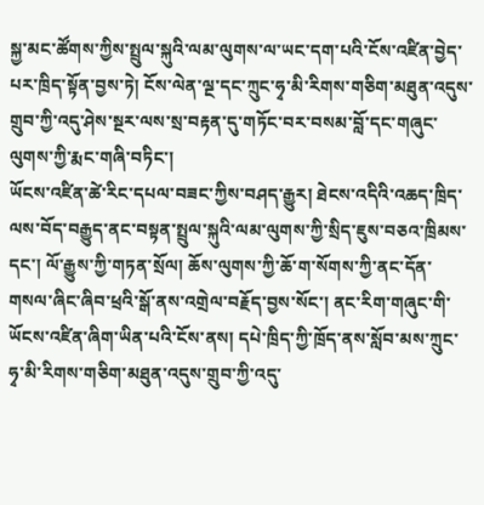སྐྱ་མང་ཚོགས་ཀྱིས་སྤྲུལ་སྐུའི་ལམ་ལུགས་ལ་ཡང་དག་པའི་ངོས་འཛིན་བྱེད་པར་ཁྲིད་སྟོན་བྱས་ཏེ། ངོས་ལེན་ལྔ་དང་ཀྲུང་ཧྭ་མི་རིགས་གཅིག་མཐུན་འདུས་གྲུབ་ཀྱི་འདུ་ཤེས་སྔར་ལས་སྲ་བརྟན་དུ་གཏོང་བར་བསམ་བློ་དང་གཞུང་ལུགས་ཀྱི་རྨང་གཞི་བཏིང་།
ཡོངས་འཛིན་ཚེ་རིང་དཔལ་བཟང་ཀྱིས་བཤད་རྒྱུར། ཐེངས་འདིའི་འཆད་ཁྲིད་ལས་བོད་བརྒྱུད་ནང་བསྟན་སྤྲུལ་སྐུའི་ལམ་ལུགས་ཀྱི་སྲིད་ཇུས་བཅའ་ཁྲིམས་དང་། ལོ་རྒྱུས་ཀྱི་གཏན་སྲོལ། ཆོས་ལུགས་ཀྱི་ཆོ་ག་སོགས་ཀྱི་ནང་དོན་གསལ་ཞིང་ཞིབ་ཕྲའི་སྒོ་ནས་འགྲེལ་བརྗོད་བྱས་སོང་། ནང་རིག་གཞུང་གི་ཡོངས་འཛིན་ཞིག་ཡིན་པའི་ངོས་ནས། དཔེ་ཁྲིད་ཀྱི་ཁྲོད་ནས་སློབ་མས་ཀྲུང་ཧྭ་མི་རིགས་གཅིག་མཐུན་འདུས་གྲུབ་ཀྱི་འདུ་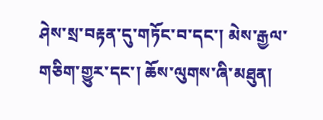ཤེས་སྲ་བརྟན་དུ་གཏོང་བ་དང་། མེས་རྒྱལ་གཅིག་གྱུར་དང་། ཆོས་ལུགས་ཞི་མཐུན།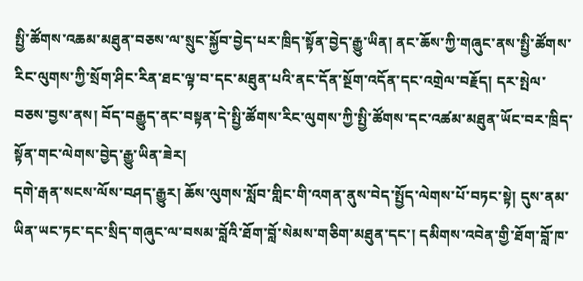སྤྱི་ཚོགས་འཆམ་མཐུན་བཅས་ལ་སྲུང་སྐྱོབ་བྱེད་པར་ཁྲིད་སྟོན་བྱེད་རྒྱུ་ཡིན། ནང་ཆོས་ཀྱི་གཞུང་ནས་སྤྱི་ཚོགས་རིང་ལུགས་ཀྱི་སྲོག་ཤིང་རིན་ཐང་ལྟ་བ་དང་མཐུན་པའི་ནང་དོན་སྔོག་འདོན་དང་འགྲེལ་བརྗོད། དར་སྤེལ་བཅས་བྱས་ནས། བོད་བརྒྱུད་ནང་བསྟན་དེ་སྤྱི་ཚོགས་རིང་ལུགས་ཀྱི་སྤྱི་ཚོགས་དང་འཚམ་མཐུན་ཡོང་བར་ཁྲིད་སྟོན་གང་ལེགས་བྱེད་རྒྱུ་ཡིན་ཟེར།
དགེ་རྒན་སངས་ལོས་བཤད་རྒྱུར། ཆོས་ལུགས་སློབ་གླིང་གི་འགན་ནུས་བེད་སྤྱོད་ལེགས་པོ་བཏང་སྟེ། དུས་ནམ་ཡིན་ཡང་ཏང་དང་སྲིད་གཞུང་ལ་བསམ་བློའི་ཐོག་བློ་སེམས་གཅིག་མཐུན་དང་། དམིགས་འབེན་གྱི་ཐོག་བློ་ཁ་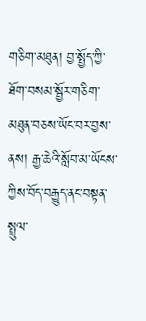གཅིག་མཐུན། བྱ་སྤྱོད་ཀྱི་ཐོག་བསམ་སྦྱོར་གཅིག་མཐུན་བཅས་ཡོང་བར་བྱས་ནས། རྒྱ་ཆེའི་སློབ་མ་ཡོངས་ཀྱིས་བོད་བརྒྱུད་ནང་བསྟན་སྤྲུལ་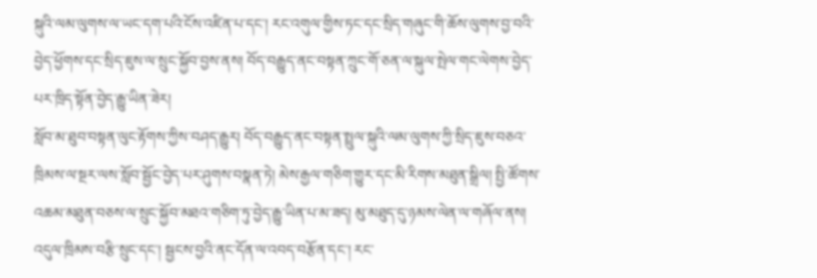སྐུའི་ལམ་ལུགས་ལ་ཡང་དག་པའི་ངོས་འཛིན་པ་དང་། རང་འགུལ་གྱིས་ཏང་དང་སྲིད་གཞུང་གི་ཆོས་ལུགས་བྱ་བའི་བྱེད་ཕྱོགས་དང་སྲིད་ཇུས་ལ་སྲུང་སྐྱོབ་བྱས་ནས། བོད་བརྒྱུད་ནང་བསྟན་ཀྲུང་གོ་ཅན་ལ་སྐུལ་སྤེལ་གང་ལེགས་བྱེད་པར་ཁྲིད་སྟོན་བྱེད་རྒྱུ་ཡིན་ཟེར།
སློབ་མ་ཐུབ་བསྟན་ལུང་རྟོགས་ཀྱིས་བཤད་རྒྱུར། བོད་བརྒྱུད་ནང་བསྟན་སྤྲུལ་སྐུའི་ལམ་ལུགས་ཀྱི་སྲིད་ཇུས་བཅའ་ཁྲིམས་ལ་སྔར་ལས་སློབ་སྦྱོང་བྱེད་པར་ཤུགས་བསྣན་ཏེ། མེས་རྒྱལ་གཅིག་གྱུར་དང་མི་རིགས་མཐུན་སྒྲིལ། སྤྱི་ཚོགས་འཆམ་མཐུན་བཅས་ལ་སྲུང་སྐྱོབ་མཐའ་གཅིག་ཏུ་བྱེད་རྒྱུ་ཡིན་པ་མ་ཟད། མུ་མཐུད་དུ་ཉམས་ལེན་ལ་གཞོལ་ནས། འདུལ་ཁྲིམས་བརྩི་སྲུང་དང་། སྦྱངས་བྱའི་ནང་དོན་ལ་འབད་བརྩོན་དང་། རང་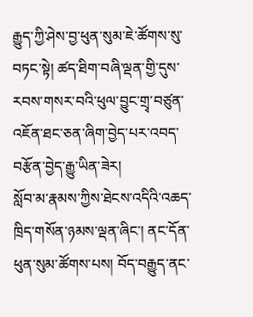རྒྱུད་ཀྱི་ཤེས་བྱ་ཕུན་སུམ་ཇེ་ཚོགས་སུ་བཏང་སྟེ། ཚད་ཐིག་བཞི་ལྡན་གྱི་དུས་རབས་གསར་བའི་ཕུལ་བྱུང་གྲྭ་བཙུན་འཇོན་ཐང་ཅན་ཞིག་བྱེད་པར་འབད་བརྩོན་བྱེད་རྒྱུ་ཡིན་ཟེར།
སློབ་མ་རྣམས་ཀྱིས་ཐེངས་འདིའི་འཆད་ཁྲིད་གསོན་ཉམས་ལྡན་ཞིང་། ནང་དོན་ཕུན་སུམ་ཚོགས་པས། བོད་བརྒྱུད་ནང་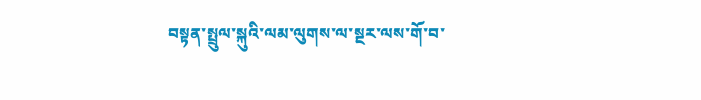བསྟན་སྤྲུལ་སྐུའི་ལམ་ལུགས་ལ་སྔར་ལས་གོ་བ་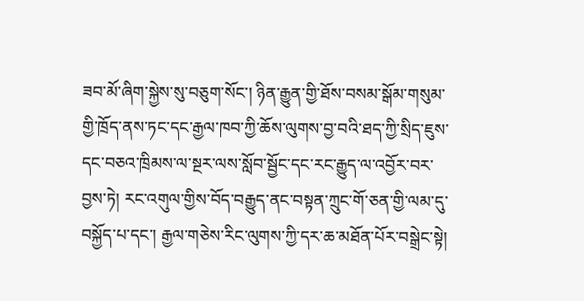ཟབ་མོ་ཞིག་སྐྱེས་སུ་བཅུག་སོང་། ཉིན་རྒྱུན་གྱི་ཐོས་བསམ་སྒོམ་གསུམ་གྱི་ཁྲོད་ནས་ཏང་དང་རྒྱལ་ཁབ་ཀྱི་ཆོས་ལུགས་བྱ་བའི་ཐད་ཀྱི་སྲིད་ཇུས་དང་བཅའ་ཁྲིམས་ལ་སྔར་ལས་སློབ་སྦྱོང་དང་རང་རྒྱུད་ལ་འབྱོར་བར་བྱས་ཏེ། རང་འགུལ་གྱིས་བོད་བརྒྱུད་ནང་བསྟན་ཀྲུང་གོ་ཅན་གྱི་ལམ་དུ་བསྐྱོད་པ་དང་། རྒྱལ་གཅེས་རིང་ལུགས་ཀྱི་དར་ཆ་མཐོན་པོར་བསྒྲེང་སྟེ།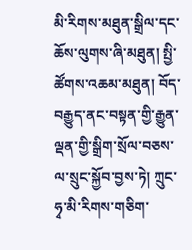མི་རིགས་མཐུན་སྒྲིལ་དང་ཆོས་ལུགས་ཞི་མཐུན། སྤྱི་ཚོགས་འཆམ་མཐུན། བོད་བརྒྱུད་ནང་བསྟན་གྱི་རྒྱུན་ལྡན་གྱི་སྒྲིག་སྲོལ་བཅས་ལ་སྲུང་སྐྱོབ་བྱས་ཏེ། ཀྲུང་ཧྭ་མི་རིགས་གཅིག་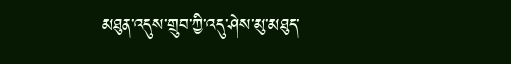མཐུན་འདུས་གྲུབ་ཀྱི་འདུ་ཤེས་མུ་མཐུད་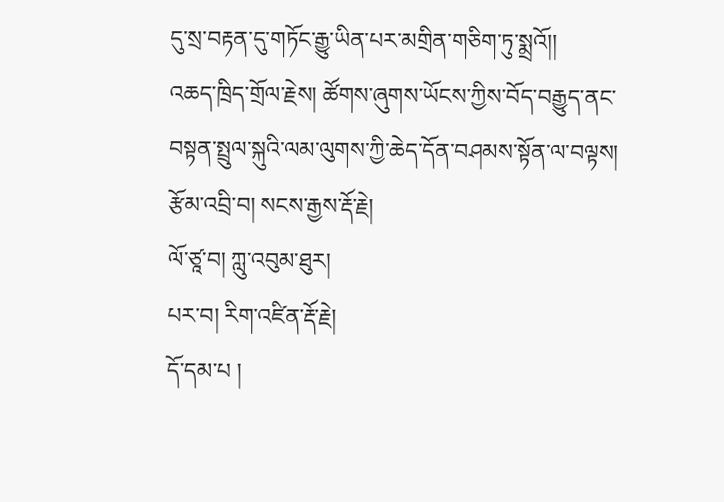དུ་སྲ་བརྟན་དུ་གཏོང་རྒྱུ་ཡིན་པར་མགྲིན་གཅིག་ཏུ་སྨྲའོ།།
འཆད་ཁྲིད་གྲོལ་རྗེས། ཚོགས་ཞུགས་ཡོངས་ཀྱིས་བོད་བརྒྱུད་ནང་བསྟན་སྤྲུལ་སྐུའི་ལམ་ལུགས་ཀྱི་ཆེད་དོན་བཤམས་སྟོན་ལ་བལྟས།
རྩོམ་འབྲི་བ། སངས་རྒྱས་རྡོ་རྗེ།
ལོ་ཙཱ་བ། ཀླུ་འབུམ་ཐུར།
པར་བ། རིག་འཛིན་རྡོ་རྗེ།
དོ་དམ་པ །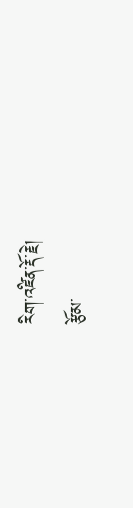རིག་འཛིན་རྡོ་རྗེ།
རྩོམ་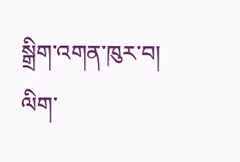སྒྲིག་འགན་ཁུར་བ། ལིག་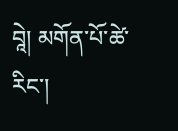བཱེ། མགོན་པོ་ཚེ་རིང་།